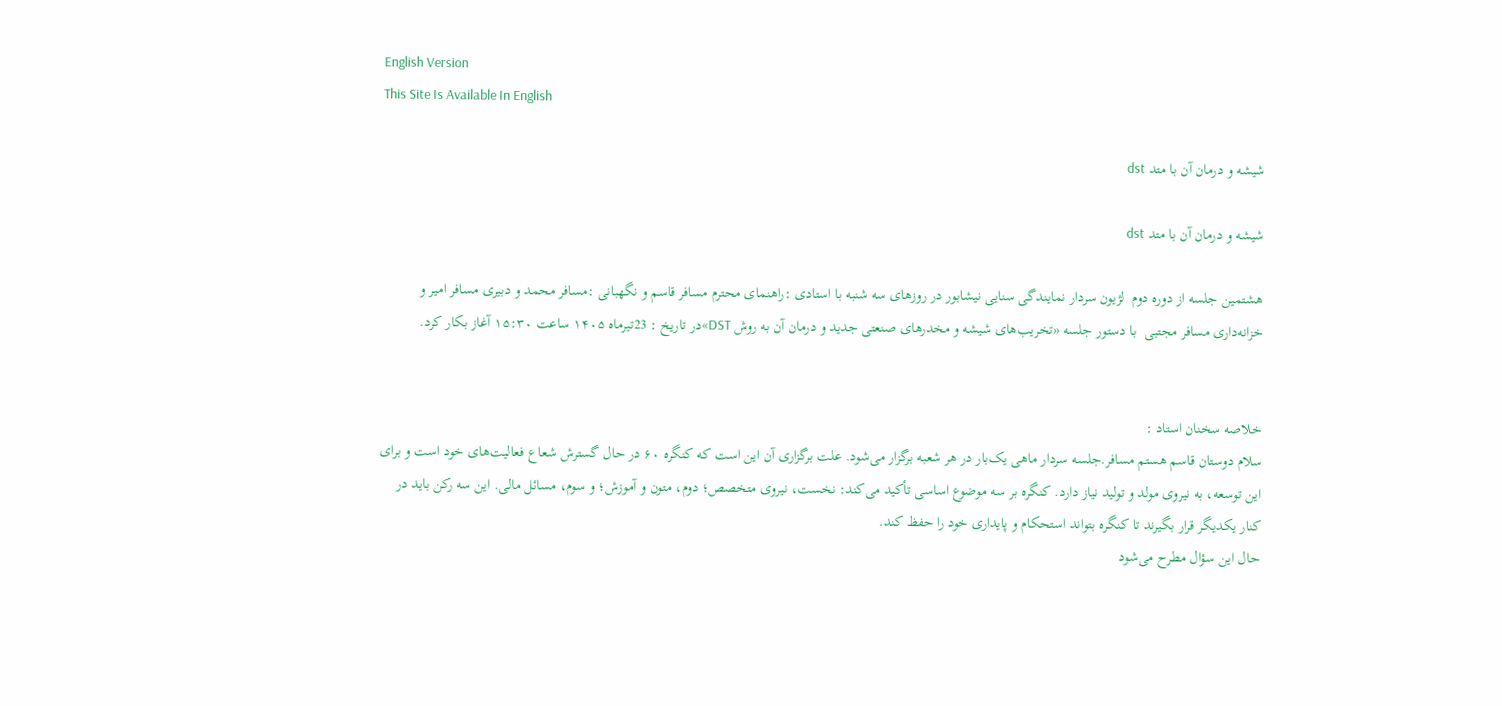English Version
This Site Is Available In English

شیشه و درمان آن با متد dst

شیشه و درمان آن با متد dst

هشتمین جلسه از دوره دوم  لژیون سردار نمایندگی سنایی نیشابور در روزهای سه شنبه با استادی :راهنمای محترم مسافر قاسم و نگهبانی :مسافر محمد و دبیری مسافر امیر و خزانه‌داری مسافر مجتبی  با دستور جلسه «تخریب‌های شیشه و مخدرهای صنعتی جدید و درمان آن به روش DST»در تاریخ : 23تیرماه ۱۴۰۵ ساعت ۱۵:۳۰ آغاز بکار کرد.


خلاصه سخنان استاد :
سلام دوستان قاسم هستم مسافر.جلسه سردار ماهی یک‌بار در هر شعبه برگزار می‌شود. علت برگزاری آن این است که کنگره ۶۰ در حال گسترش شعاع فعالیت‌های خود است و برای این توسعه، به نیروی مولد و تولید نیاز دارد. کنگره بر سه موضوع اساسی تأکید می‌کند: نخست، نیروی متخصص؛ دوم، متون و آموزش؛ و سوم، مسائل مالی. این سه رکن باید در کنار یکدیگر قرار بگیرند تا کنگره بتواند استحکام و پایداری خود را حفظ کند.
حال این سؤال مطرح می‌شود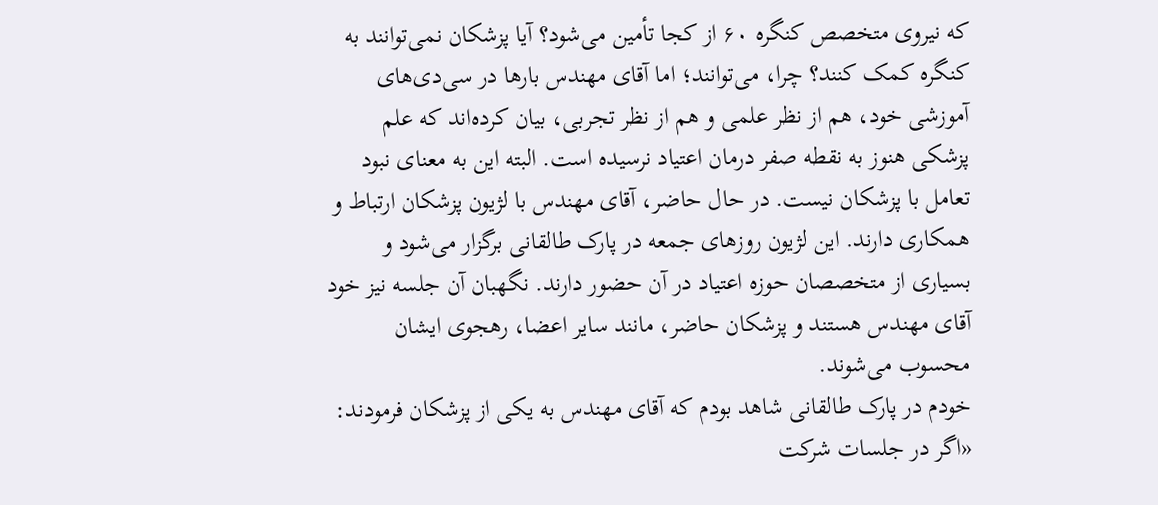که نیروی متخصص کنگره ۶۰ از کجا تأمین می‌شود؟ آیا پزشکان نمی‌توانند به کنگره کمک کنند؟ چرا، می‌توانند؛ اما آقای مهندس بارها در سی‌دی‌های آموزشی خود، هم از نظر علمی و هم از نظر تجربی، بیان کرده‌اند که علم پزشکی هنوز به نقطه صفر درمان اعتیاد نرسیده است. البته این به معنای نبود تعامل با پزشکان نیست. در حال حاضر، آقای مهندس با لژیون پزشکان ارتباط و همکاری دارند. این لژیون روزهای جمعه در پارک طالقانی برگزار می‌شود و بسیاری از متخصصان حوزه اعتیاد در آن حضور دارند. نگهبان آن جلسه نیز خود آقای مهندس هستند و پزشکان حاضر، مانند سایر اعضا، رهجوی ایشان محسوب می‌شوند.
خودم در پارک طالقانی شاهد بودم که آقای مهندس به یکی از پزشکان فرمودند: «اگر در جلسات شرکت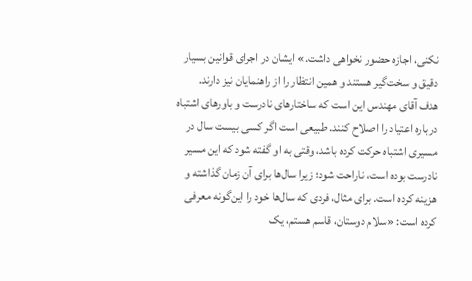نکنی، اجازه حضور نخواهی داشت.» ایشان در اجرای قوانین بسیار دقیق و سخت‌گیر هستند و همین انتظار را از راهنمایان نیز دارند.
هدف آقای مهندس این است که ساختارهای نادرست و باورهای اشتباه درباره اعتیاد را اصلاح کنند. طبیعی است اگر کسی بیست سال در مسیری اشتباه حرکت کرده باشد، وقتی به او گفته شود که این مسیر نادرست بوده است، ناراحت شود؛ زیرا سال‌ها برای آن زمان گذاشته و هزینه کرده است. برای مثال، فردی که سال‌ها خود را این‌گونه معرفی کرده است: «سلام دوستان، قاسم هستم، یک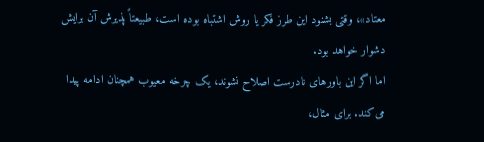معتاد»، وقتی بشنود این طرز فکر یا روش اشتباه بوده است، طبیعتاً پذیرش آن برایش دشوار خواهد بود.
اما اگر این باورهای نادرست اصلاح نشوند، یک چرخه معیوب همچنان ادامه پیدا می‌کند. برای مثال،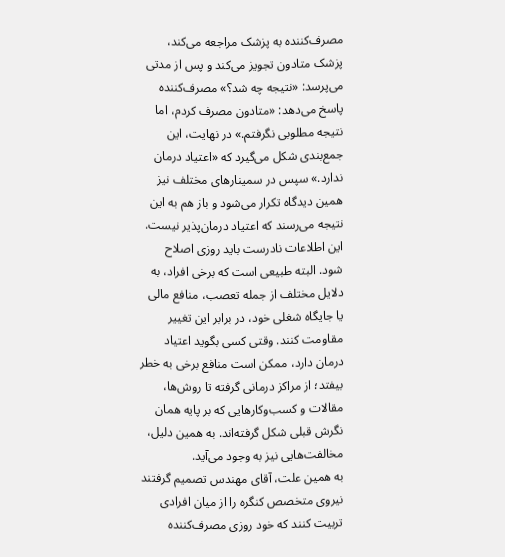مصرف‌کننده به پزشک مراجعه می‌کند، پزشک متادون تجویز می‌کند و پس از مدتی می‌پرسد: «نتیجه چه شد؟» مصرف‌کننده پاسخ می‌دهد: «متادون مصرف کردم، اما نتیجه مطلوبی نگرفتم.» در نهایت، این جمع‌بندی شکل می‌گیرد که «اعتیاد درمان ندارد.» سپس در سمینارهای مختلف نیز همین دیدگاه تکرار می‌شود و باز هم به این نتیجه می‌رسند که اعتیاد درمان‌پذیر نیست.
این اطلاعات نادرست باید روزی اصلاح شود. البته طبیعی است که برخی افراد، به دلایل مختلف از جمله تعصب، منافع مالی یا جایگاه شغلی خود، در برابر این تغییر مقاومت کنند. وقتی کسی بگوید اعتیاد درمان دارد، ممکن است منافع برخی به خطر بیفتد؛ از مراکز درمانی گرفته تا روش‌ها، مقالات و کسب‌وکارهایی که بر پایه همان نگرش قبلی شکل گرفته‌اند. به همین دلیل، مخالفت‌هایی نیز به وجود می‌آید.
به همین علت، آقای مهندس تصمیم گرفتند نیروی متخصص کنگره را از میان افرادی تربیت کنند که خود روزی مصرف‌کننده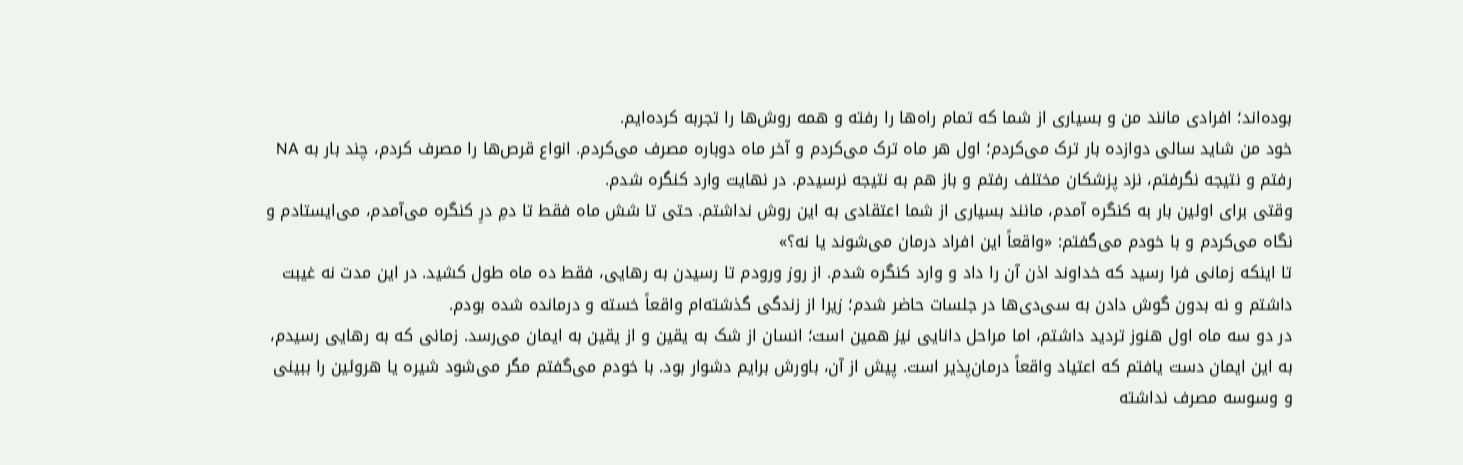بوده‌اند؛ افرادی مانند من و بسیاری از شما که تمام راه‌ها را رفته و همه روش‌ها را تجربه کرده‌ایم.
خود من شاید سالی دوازده بار ترک می‌کردم؛ اول هر ماه ترک می‌کردم و آخر ماه دوباره مصرف می‌کردم. انواع قرص‌ها را مصرف کردم، چند بار به NA رفتم و نتیجه نگرفتم، نزد پزشکان مختلف رفتم و باز هم به نتیجه نرسیدم. در نهایت وارد کنگره شدم.
وقتی برای اولین بار به کنگره آمدم، مانند بسیاری از شما اعتقادی به این روش نداشتم. حتی تا شش ماه فقط تا دمِ درِ کنگره می‌آمدم، می‌ایستادم و نگاه می‌کردم و با خودم می‌گفتم: «واقعاً این افراد درمان می‌شوند یا نه؟»
تا اینکه زمانی فرا رسید که خداوند اذن آن را داد و وارد کنگره شدم. از روز ورودم تا رسیدن به رهایی، فقط ده ماه طول کشید. در این مدت نه غیبت داشتم و نه بدون گوش دادن به سی‌دی‌ها در جلسات حاضر شدم؛ زیرا از زندگی گذشته‌ام واقعاً خسته و درمانده شده بودم.
در دو سه ماه اول هنوز تردید داشتم، اما مراحل دانایی نیز همین است؛ انسان از شک به یقین و از یقین به ایمان می‌رسد. زمانی که به رهایی رسیدم، به این ایمان دست یافتم که اعتیاد واقعاً درمان‌پذیر است. پیش از آن، باورش برایم دشوار بود. با خودم می‌گفتم مگر می‌شود شیره یا هروئین را ببینی و وسوسه مصرف نداشته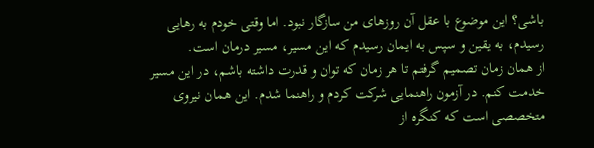باشی؟ این موضوع با عقل آن روزهای من سازگار نبود. اما وقتی خودم به رهایی رسیدم، به یقین و سپس به ایمان رسیدم که این مسیر، مسیر درمان است.
از همان زمان تصمیم گرفتم تا هر زمان که توان و قدرت داشته باشم، در این مسیر خدمت کنم. در آزمون راهنمایی شرکت کردم و راهنما شدم. این همان نیروی متخصصی است که کنگره از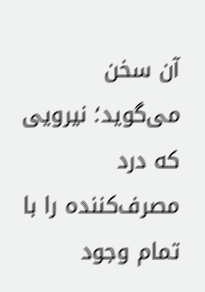آن سخن می‌گوید؛ نیرویی که درد مصرف‌کننده را با تمام وجود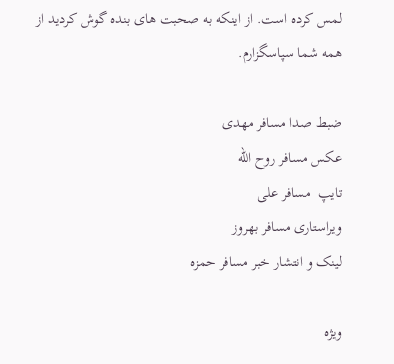لمس کرده است. از اینکه به صحبت های بنده گوش کردید از همه شما سپاسگزارم.

ضبط صدا مسافر مهدی
عکس مسافر روح الله
تایپ  مسافر علی
ویراستاری مسافر بهروز
لینک و انتشار خبر مسافر حمزه

ویژه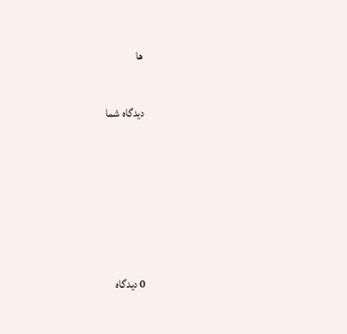ها

دیدگاه شما





0 دیدگاه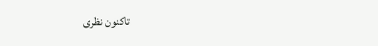تاکنون نظری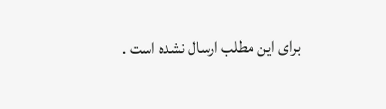برای این مطلب ارسال نشده است .